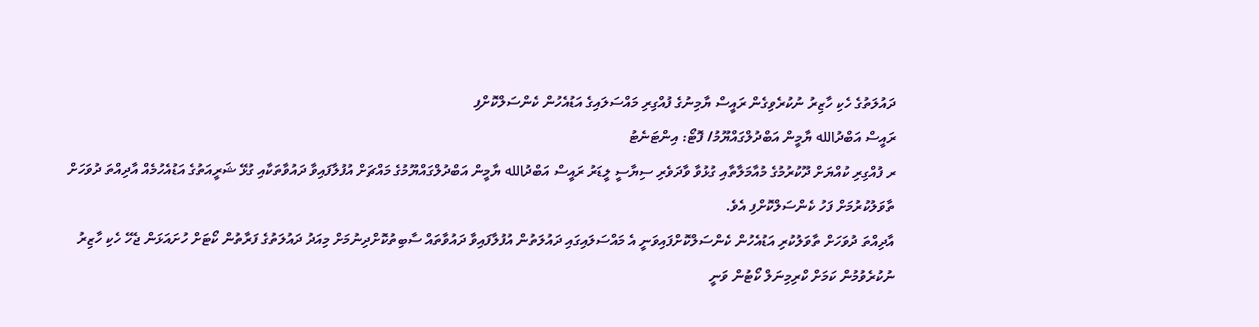ދައުލަތުގެ ހެކި ހާޒިރު ނުކުރެވިގެން ރައީސް ޔާމިނުގެ ފުއްގިރި މައްސަލައިގެ އަޑުއެހުން ކެންސަލްކޮށްފި
ރައީސް އަބްދުالله ޔާމީން އަބްދުލްގައްޔޫމު/ ފޮޓޯ: އިންޓަނެޓު
ރ ފުއްގިރި ކުއްޔަށް ދޫކުރުމުގެ މުއާމަލާތާއި ގުޅުވާ ވާދަވެރި ސިޔާސީ ލީޑަރު ރައީސް އަބްދުالله ޔާމީން އަބްދުލްގައްޔޫމުގެ މައްޗަށް އުފުލާފައިވާ ދައުވާތަކާއި ގުޅޭ ޝަރީއަތުގެ އަޑުއެހުމެއް އާދިއްތަ ދުވަހަށް ތާވަލުކުރުމަށް ފަހު ކެންސަލްކޮށްފި އެވެ.
އާދިއްތަ ދުވަހަށް ތާވަލުކުރި އަޑުއެހުން ކެންސަލްކޮށްފައިވަނީ އެ މައްސަލައިގައި ދައުލަތުން އުފުލާފައިވާ ދައުވާތައް ސާބިތުކޮށްދިނުމަށް މިއަދު ދައުލަތުގެ ފަރާތުން ކޯޓަށް ހުށައަޅަން ޖެހޭ ހެކި ހާޒިރު ނުކުރެވުމުން ކަމަށް ކްރިމިނަލް ކޯޓުން ވަނީ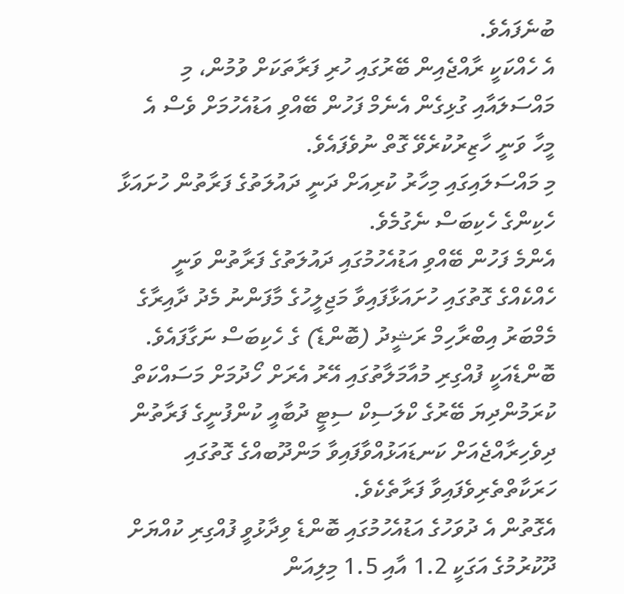ބުނެފައެވެ.
އެ ހެއްކަކީ ރާއްޖެއިން ބޭރުގައި ހުރި ފަރާތަކަށް ވުމުން، މި މައްސަލައާއި ގުޅިގެން އެނެމް ފަހުން ބޭއްވި އަޑުއެހުމަށް ވެސް އެ މީހާ ވަނީ ހާޒިރުކުރެވޭ ގޮތް ނުވެފައެވެ.
މި މައްސަލައިގައި މިހާރު ކުރިއަށް ދަނީ ދައުލަތުގެ ފަރާތުން ހުށައަޅާ ހެކިންގެ ހެކިބަސް ނެގުމެވެ.
އެންމެ ފަހުން ބޭއްވި އަޑުއެހުމުގައި ދައުލަތުގެ ފަރާތުން ވަނީ ހެއްކެއްގެ ގޮތުގައި ހުށައަޅާފައިވާ މަޖިލީހުގެ މާފަންނު މެދު ދާއިރާގެ މެމްބަރު އިބްރާހިމް ރަޝީދު (ބޮންޑެ) ގެ ހެކިބަސް ނަގާފައެވެ.
ބޮންޑެއަކީ ފުއްގިރި މުއާމަލާތުގައި އޭރު އެރަށް ހޯދުމަށް މަސައްކަތް ކުރަމުންދިޔަ ބޭރުގެ ކްލަސިކް ސިޓީ ދުބާއީ ކުންފުނީގެ ފަރާތުން ދިވެހިރާއްޖެއަށް ކަނޑައަޅުއްވާފައިވާ މަންދޫބއްގެ ގޮތުގައި ހަރަކާތްތެރިވެފައިވާ ފަރާތެކެވެ.
އެގޮތުން އެ ދުވަހުގެ އަޑުއެހުމުގައި ބޮންޑެ ވިދާޅުވީ ފުއްގިރި ކުއްޔަށް ދޫކުރުމުގެ އަގަކީ 1.2 އާއި 1.5 މިލިއަން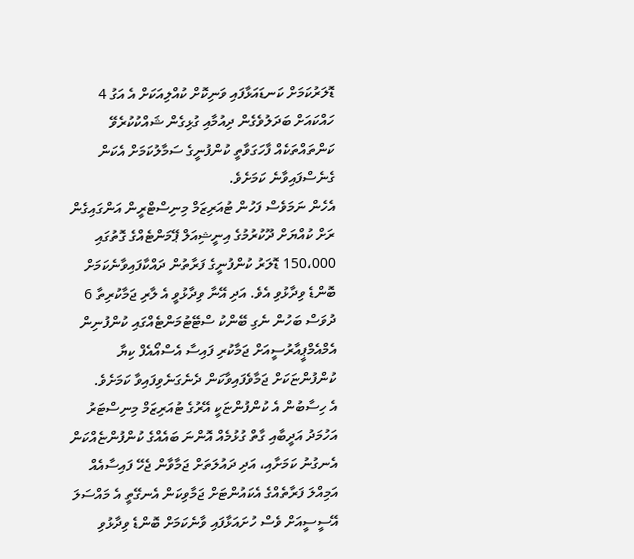ޑޮލަރުކަމަށް ކަނޑައަޅާފައި ވަނިކޮށް ކުއްލިއަކަށް އެ އަގު 4 ހައްކައަށް ބަދަލުވެގެން ދިއުމާއި ގުޅިގެން ޝައްކުކުރެވޭ ކަންތައްތަކެއް ފާހަގަވާތީ ކުންފުނީގެ ސަމާލުކަމަށް އެކަން ގެނެސްފައިވާނެ ކަމަށެވެ.
އެހެން ނަމަވެސް ފަހުން ޓުއަރިޒަމް މިނިސްޓްރީން އަންގައިގެން ރަށް ކުއްޔަށް ދޫކުރުމުގެ އިނީޝިއަލް ޕޭމަންޓެއްގެ ގޮތުގައި 150،000 ޑޮލަރު ކުންފުނީގެ ފަރާތުން ދައްކާފައިވާނެކަމަށް ބޮންޑެ ވިދާޅުވި އެވެ. އަދި އޭނާ ވިދާޅުވީ އެ ލާރި ޖަމާކުރިތާ 6 ދުވަސް ބަހުން ނެގި ބޭންކު ސްޓޭޓުމަންޓެއްގައި ކުންފުނިން އެމްއެމްޕީއާރުސީއަށް ޖަމާކުރި ފައިސާ އެސްއޯއެފް ކިޔާ ކުންފުންޏަކަށް ޖަމާވެފައިވާކަން ދެނެގަނެވިފައިވާ ކަމަށެވެ.
އެ ހިސާބުން އެ ކުންފުންޏަކީ އޭރުގެ ޓުއަރިޒަމް މިނިސްޓަރު އަހުމަދު އަދީބާއި ގާތް ގުޅުމެއް އޮންނަ ބައެއްގެ ކުންފުންޏެއްކަން އެނގުނު ކަމަށާއި، އަދި ދައުލަތަށް ޖަމާވާން ޖެހޭ ފައިސާއެއް އަމިއްލަ ފަރާތެއްގެ އެކައުންޓަށް ޖަމާވިކަން އެނގޭތީ އެ މައްސަލަ އޭސީސީއަށް ވެސް ހުށައަޅާފައި ވާނެކަމަށް ބޮންޑެ ވިދާޅުވި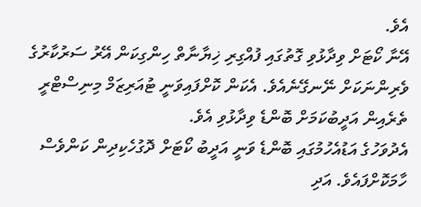އެވެ.
އޭނާ ކޯޓަށް ވިދާޅުވި ގޮތުގައި ފުއްގިރި ޚިޔާނާތް ހިންގިކަން އޭރު ސަރުކާރުގެ ވެރިންނަކަށް ނޭނގޭނެއެވެ. އެކަން ކޮށްފައިވަނީ ޓުއަރިޒަމް މިނިސްޓްރީ ތެރެއިން އަދީބުކަމަށް ބޮންޑެ ވިދާޅުވި އެވެ.
އެދުވަހުގެ އަޑުއެހުމުގައި ބޮންޑެ ވަނީ އަދީބު ކޯޓަށް ދޮގުހެކިދިން ކަންވެސް ހާމަކޮށްފައެވެ. އަދި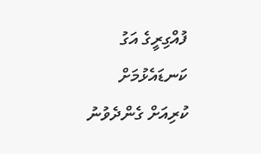ފުއްގިރީގެ އަގު ކަނޑައެޅުމަށް ކުރިއަށް ގެންދެވުނު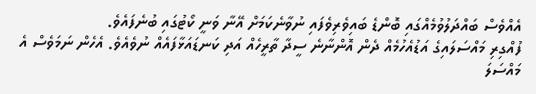އެއްވެސް ބައްދަލުވުމެއްގައި ބޮންޑެ ބައިވެރިވެފައި ނުވާނެކަމަށް އޭނާ ވަނީ ކޯޓުގައި ބުނެފައެވެ.
ފުއްގިރި މައްސަލައިގެ އަޑުއެހުމެއް ދެން އޮންނާނެ ސީދާ ތާރީހެއް އަދި ކަނޑައަޅާފައެއް ނުވެއެވެ. އެހެން ނަމަވެސް އެ މައްސަލަ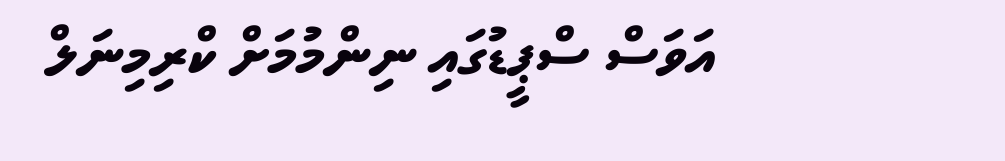އަވަސް ސްޕީޑުގައި ނިންމުމަށް ކްރިމިނަލް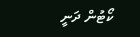ކޯޓުން ދަނީ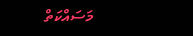މަސައްކަތް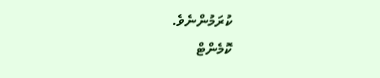ކުރަމުންނެވެ.
ކޮމެންޓް